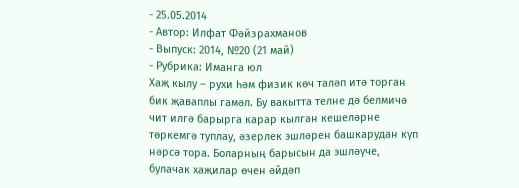- 25.05.2014
- Автор: Илфат Фәйзрахманов
- Выпуск: 2014, №20 (21 май)
- Рубрика: Иманга юл
Хаҗ кылу – рухи һәм физик көч таләп итә торган бик җаваплы гамәл. Бу вакытта телне дә белмичә чит илгә барырга карар кылган кешеләрне төркемгә туплау, әзерлек эшләрен башкарудан күп нәрсә тора. Боларның барысын да эшләүче, булачак хаҗилар өчен әйдәп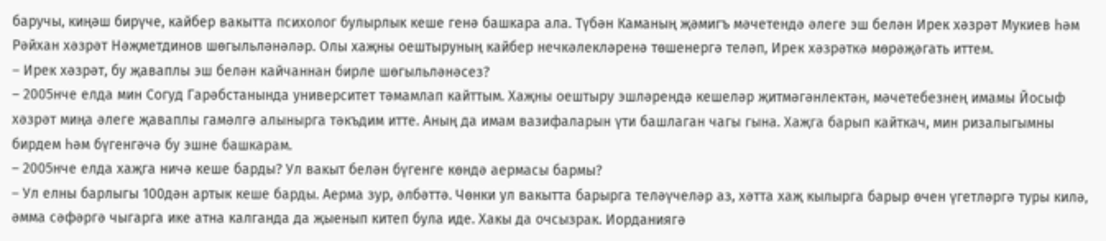баручы, киңәш бирүче, кайбер вакытта психолог булырлык кеше генә башкара ала. Түбән Каманың җәмигъ мәчетендә әлеге эш белән Ирек хәзрәт Мукиев һәм Рәйхан хәзрәт Нәҗметдинов шөгыльләнәләр. Олы хаҗны оештыруның кайбер нечкәлекләренә төшенергә теләп, Ирек хәзрәткә мөрәҗәгать иттем.
– Ирек хәзрәт, бу җаваплы эш белән кайчаннан бирле шөгыльләнәсез?
– 2005нче елда мин Согуд Гарәбстанында университет тәмамлап кайттым. Хаҗны оештыру эшләрендә кешеләр җитмәгәнлектән, мәчетебезнең имамы Йосыф хәзрәт миңа әлеге җаваплы гамәлгә алынырга тәкъдим итте. Аның да имам вазифаларын үти башлаган чагы гына. Хаҗга барып кайткач, мин ризалыгымны бирдем һәм бүгенгәчә бу эшне башкарам.
– 2005нче елда хаҗга ничә кеше барды? Ул вакыт белән бүгенге көндә аермасы бармы?
– Ул елны барлыгы 100дән артык кеше барды. Аерма зур, әлбәттә. Чөнки ул вакытта барырга теләүчеләр аз, хәтта хаҗ кылырга барыр өчен үгетләргә туры килә, әмма сәфәргә чыгарга ике атна калганда да җыенып китеп була иде. Хакы да очсызрак. Иорданиягә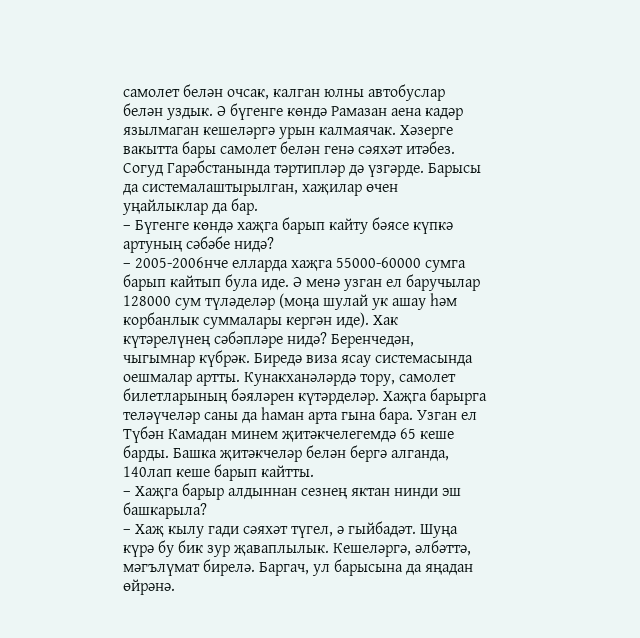самолет белән очсак, калган юлны автобуслар белән уздык. Ә бүгенге көндә Рамазан аена кадәр язылмаган кешеләргә урын калмаячак. Хәзерге вакытта бары самолет белән генә сәяхәт итәбез. Согуд Гарәбстанында тәртипләр дә үзгәрде. Барысы да системалаштырылган, хаҗилар өчен уңайлыклар да бар.
– Бүгенге көндә хаҗга барып кайту бәясе күпкә артуның сәбәбе нидә?
– 2005-2006нче елларда хаҗга 55000-60000 сумга барып кайтып була иде. Ә менә узган ел баручылар 128000 сум түләделәр (моңа шулай ук ашау һәм корбанлык суммалары кергән иде). Хак күтәрелүнең сәбәпләре нидә? Беренчедән, чыгымнар күбрәк. Биредә виза ясау системасында оешмалар артты. Кунакханәләрдә тору, самолет билетларының бәяләрен күтәрделәр. Хаҗга барырга теләүчеләр саны да һаман арта гына бара. Узган ел Түбән Камадан минем җитәкчелегемдә 65 кеше барды. Башка җитәкчеләр белән бергә алганда, 140лап кеше барып кайтты.
– Хаҗга барыр алдыннан сезнең яктан нинди эш башкарыла?
– Хаҗ кылу гади сәяхәт түгел, ә гыйбадәт. Шуңа күрә бу бик зур җаваплылык. Кешеләргә, әлбәттә, мәгълүмат бирелә. Баргач, ул барысына да яңадан өйрәнә.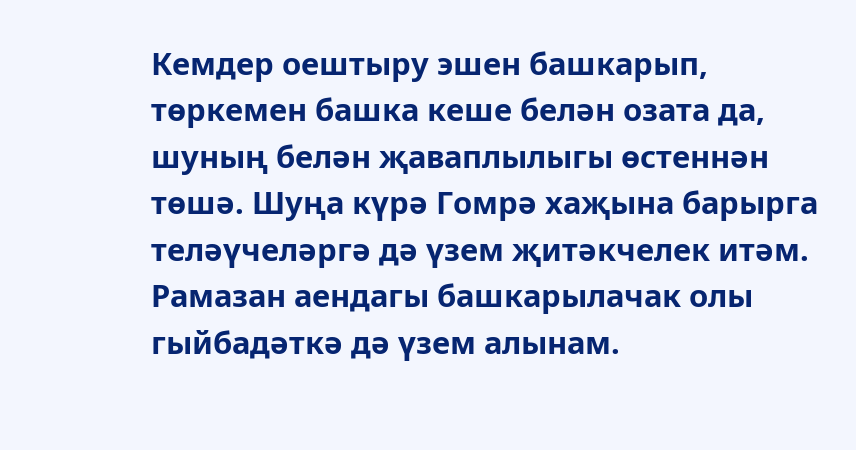Кемдер оештыру эшен башкарып, төркемен башка кеше белән озата да, шуның белән җаваплылыгы өстеннән төшә. Шуңа күрә Гомрә хаҗына барырга теләүчеләргә дә үзем җитәкчелек итәм. Рамазан аендагы башкарылачак олы гыйбадәткә дә үзем алынам.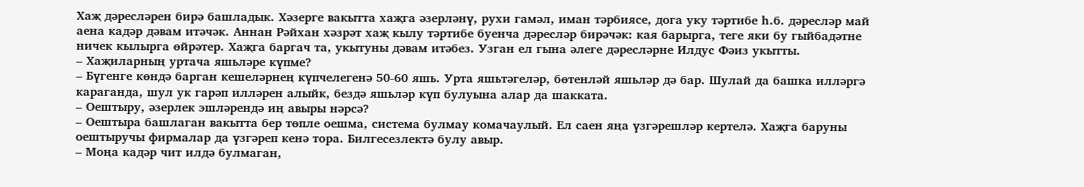Хаҗ дәресләрен бирә башладык. Хәзерге вакытта хаҗга әзерләнү, рухи гамәл, иман тәрбиясе, дога уку тәртибе һ.б. дәресләр май аена кадәр дәвам итәчәк. Аннан Рәйхан хәзрәт хаҗ кылу тәртибе буенча дәресләр бирәчәк: кая барырга, теге яки бу гыйбадәтне ничек кылырга өйрәтер. Хаҗга баргач та, укытуны дәвам итәбез. Узган ел гына әлеге дәресләрне Илдус Фәиз укытты.
– Хаҗиларның уртача яшьләре күпме?
– Бүгенге көндә барган кешеләрнең күпчелегенә 50-60 яшь. Урта яшьтәгеләр, бөтенләй яшьләр дә бар. Шулай да башка илләргә караганда, шул ук гарәп илләрен алыйк, бездә яшьләр күп булуына алар да шакката.
– Оештыру, әзерлек эшләрендә иң авыры нәрсә?
– Оештыра башлаган вакытта бер төпле оешма, система булмау комачаулый. Ел саен яңа үзгәрешләр кертелә. Хаҗга баруны оештыручы фирмалар да үзгәреп кенә тора. Билгесезлектә булу авыр.
– Моңа кадәр чит илдә булмаган,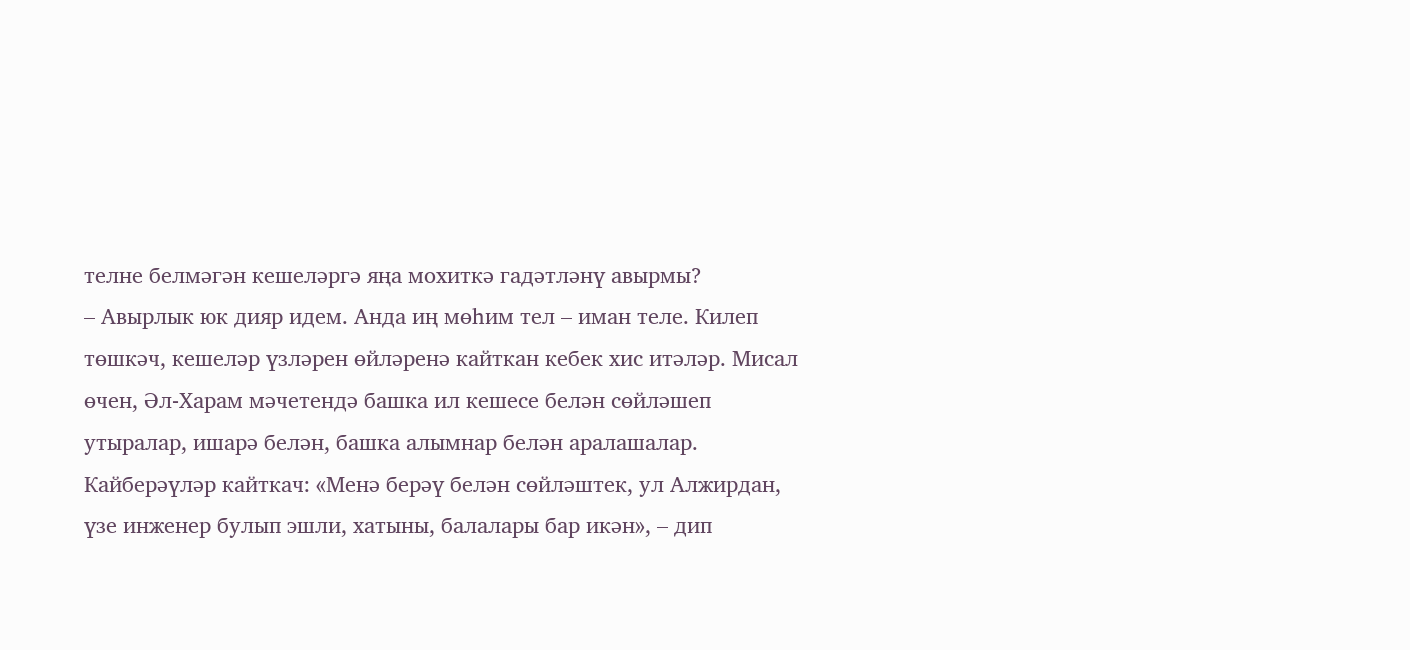телне белмәгән кешеләргә яңа мохиткә гадәтләнү авырмы?
– Авырлык юк дияр идем. Анда иң мөһим тел – иман теле. Килеп төшкәч, кешеләр үзләрен өйләренә кайткан кебек хис итәләр. Мисал өчен, Әл-Харам мәчетендә башка ил кешесе белән сөйләшеп утыралар, ишарә белән, башка алымнар белән аралашалар. Кайберәүләр кайткач: «Менә берәү белән сөйләштек, ул Алжирдан, үзе инженер булып эшли, хатыны, балалары бар икән», – дип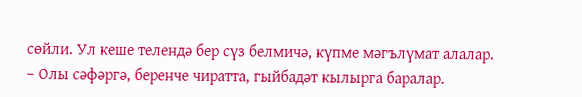сөйли. Ул кеше телендә бер сүз белмичә, күпме мәгълүмат алалар.
– Олы сәфәргә, беренче чиратта, гыйбадәт кылырга баралар.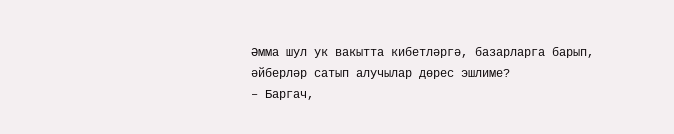Әмма шул ук вакытта кибетләргә, базарларга барып, әйберләр сатып алучылар дөрес эшлиме?
– Баргач,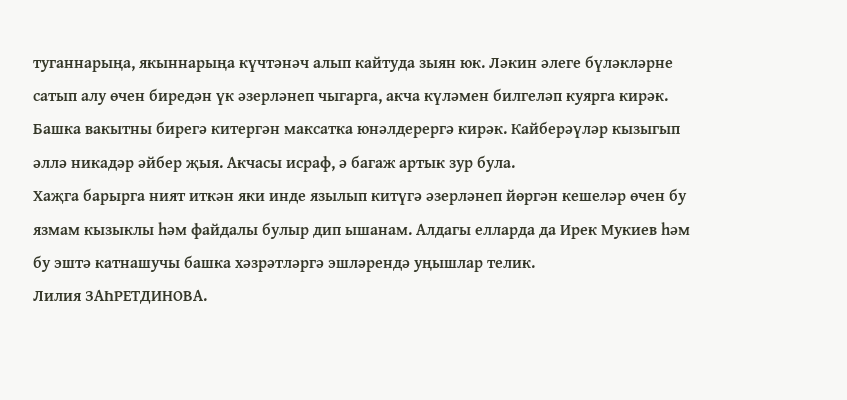туганнарыңа, якыннарыңа күчтәнәч алып кайтуда зыян юк. Ләкин әлеге бүләкләрне сатып алу өчен биредән үк әзерләнеп чыгарга, акча күләмен билгеләп куярга кирәк. Башка вакытны бирегә китергән максатка юнәлдерергә кирәк. Кайберәүләр кызыгып әллә никадәр әйбер җыя. Акчасы исраф, ә багаж артык зур була.
Хаҗга барырга ният иткән яки инде язылып китүгә әзерләнеп йөргән кешеләр өчен бу язмам кызыклы һәм файдалы булыр дип ышанам. Алдагы елларда да Ирек Мукиев һәм бу эштә катнашучы башка хәзрәтләргә эшләрендә уңышлар телик.
Лилия ЗАҺРЕТДИНОВА.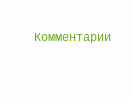Комментарии